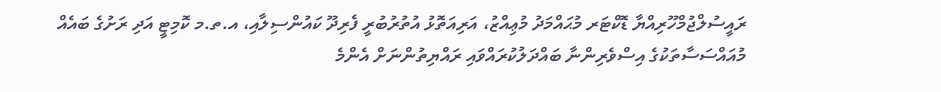ރައީސުލްޖުމްހޫރިއްޔާ ޑޮކްޓަރ މުޙައްމަދު މުޢިއްޒު، އަރިއަތޮޅު އުތުރުބުރީ ފެރިދޫ ކައުންސިލާއި، އ.ތ.މ ކޮމިޓީ އަދި ރަށުގެ ބައެއް މުއައްސަސާތަކުގެ އިސްވެރިންނާ ބައްދަލުކުރައްވައި ރައްޔިތުންނަށް އެންމެ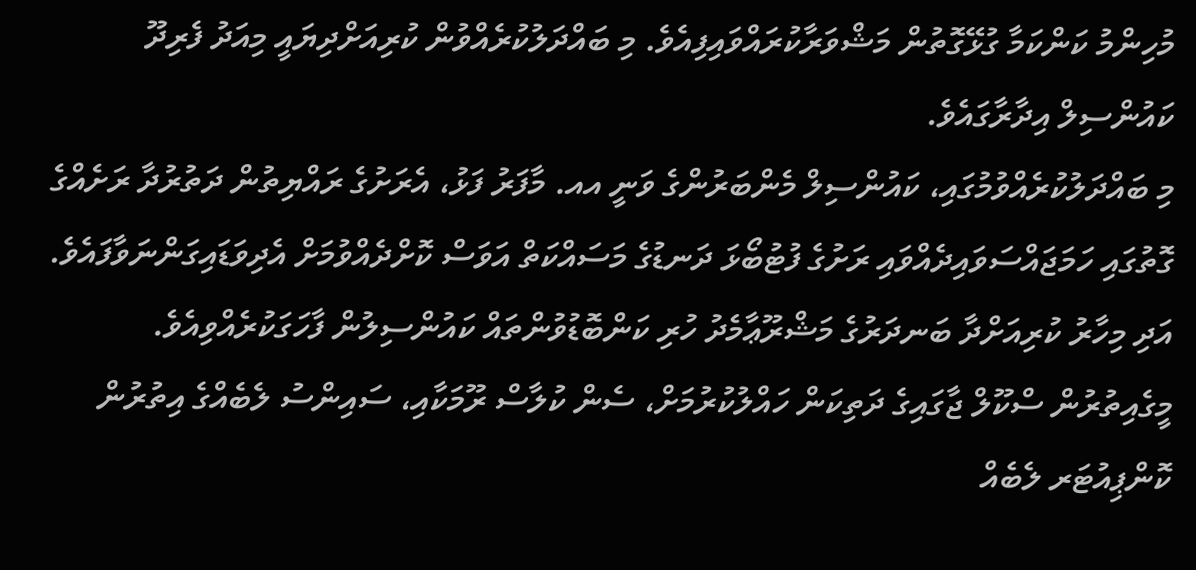މުހިންމު ކަންކަމާ ގުޅޭގޮތުން މަޝްވަރާކުރައްވައިފިއެވެ. މި ބައްދަލުކުރެއްވުން ކުރިއަށްދިޔައީ މިއަދު ފެރިދޫ ކައުންސިލް އިދާރާގައެވެ.
މި ބައްދަލުކުރެއްވުމުގައި، ކައުންސިލް މެންބަރުންގެ ވަނީ އއ. މާފަރު ފަޅު، އެރަށުގެ ރައްޔިތުން ދަތުރުދާ ރަށެއްގެ ގޮތުގައި ހަމަޖައްސަވައިދެއްވައި ރަށުގެ ފުޓުބޯޅަ ދަނޑުގެ މަސައްކަތް އަވަސް ކޮށްދެއްވުމަށް އެދިވަޑައިގަންނަވާފައެވެ. އަދި މިހާރު ކުރިއަށްދާ ބަނދަރުގެ މަޝްރޫޢާމެދު ހުރި ކަންބޮޑުވުންތައް ކައުންސިލުން ފާހަގަކުރެއްވިއެވެ. މީގެއިތުރުން ސްކޫލް ޖާގައިގެ ދަތިކަން ހައްލުކުރުމަށް، ސެން ކުލާސް ރޫމަކާއި، ސައިންސު ލެބެއްގެ އިތުރުން ކޮންޕިއުޓަރ ލެބެއް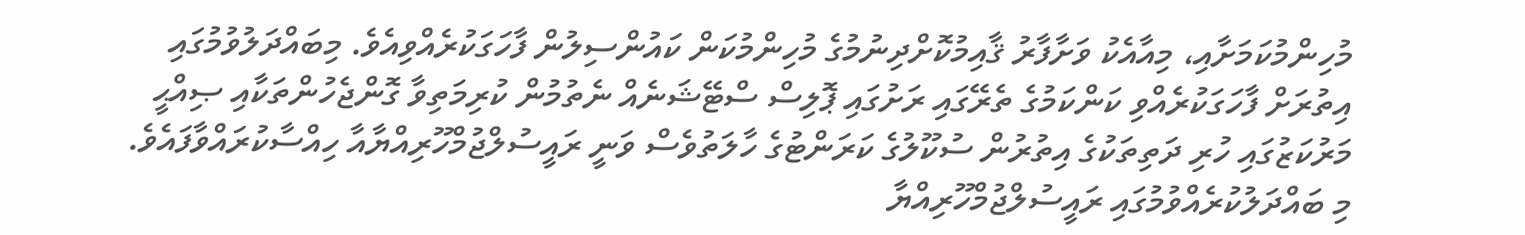މުހިންމުކަމަށާއި، މިއާއެކު ވަށާފާރު ޤާއިމުކޮށްދިނުމުގެ މުހިންމުކަން ކައުންސިލުން ފާހަގަކުރެއްވިއެވެ. މިބައްދަލުވުމުގައި އިތުރަށް ފާހަގަކުރެއްވި ކަންކަމުގެ ތެރޭގައި ރަށުގައި ޕޮލިސް ސްޓޭޝަނެއް ނެތުމުން ކުރިމަތިވާ ގޮންޖެހުންތަކާއި ޞިއްޙީ މަރުކަޒުގައި ހުރި ދަތިތަކުގެ އިތުރުން ސުކޫލުގެ ކަރަންޓުގެ ހާލަތުވެސް ވަނީ ރައީސުލްޖުމްހޫރިއްޔާއާ ހިއްސާކުރައްވާފައެވެ.
މި ބައްދަލުކުރެއްވުމުގައި ރައީސުލްޖުމްހޫރިއްޔާ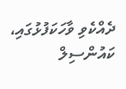ދެއްކެވި ވާހަކަފުޅުގައި، ކައުންސިލް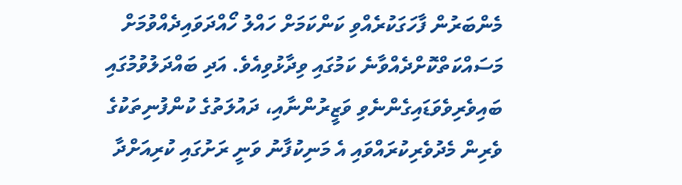މެންބަރުން ފާހަގަކުރެއްވި ކަންކަމަށް ހައްލު ހޯއްދަވައިދެއްވުމަށް މަސައްކަތްކޮށްދެއްވާނެ ކަމުގައި ވިދާޅުވިއެވެ. އަދި ބައްދަލުވުމުގައި ބައިވެރިވެވަޑައިގެންނެވި ވަޒީރުންނާއި، ދައުލަތުގެ ކުންފުނިތަކުގެ ވެރިން މެދުވެރިކުރައްވައި އެ މަނިކުފާނު ވަނީ ރަށުގައި ކުރިއަށްދާ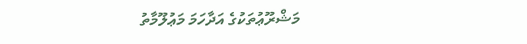މަޝްރޫޢުތަކުގެ އަދާހަމަ މަޢުލޫމާތު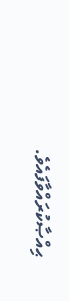ޙިއްޞާކުރައްވާފައެވެ.